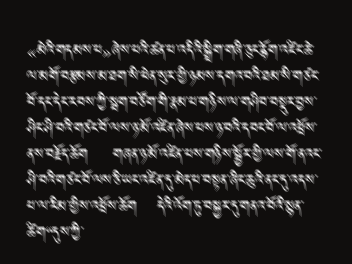«མེའི་གདམས་པ»ཞེས་པའི་ཚན་པ་འདིའི་སྒྲིག་གཞི་ཅུང་རྙོག་འཛིང་ཆེ་ལ་མགོ་བརྩམས་མ་ཐག་སི་ཕེན་སུར་གྱི་ཉམས་དགའ་བའི་ཐམ་སི་གཙང་བོ་དང་དེང་རབས་ཀྱི་སྦག་བཙོག་གི་རྣམ་པ་གཉིས་ལ་གཤིབ་བསྡུར་བྱས་ཤིང་ཤི་བའི་གཙང་བོ་ལས་ཉ་མོ་འཛིན་ཞེས་པས་ཉ་བའི་དབང་བོ་ལ་འཕྲོས་ནས་བརྗོད་ཆོག     གཞན་ཉ་མོ་འཛིན་པས་གཉིས་སྦྱོར་གྱི་ལས་གོ་ནའང་ ཤི་བའི་གཙང་བོ་ལས་ཅི་ཡང་འཛིན་དུ་མེད་པ་བསྟན་ཞིང་ཆུའི་ནང་དུ་འདས་པ་ལ་རིམ་གྱིས་འཕྲོས་ཆོག    དེའི་འོག་ཏུ་བསྐྱར་དུ་གནའ་བོའི་སྙན་ཚིག“དུས་ཀྱི་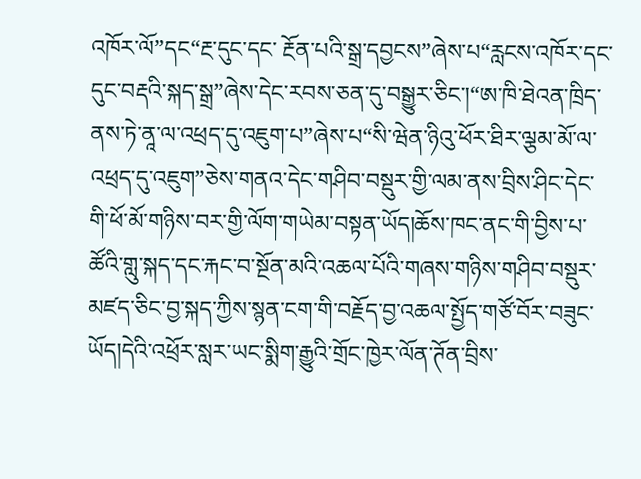འཁོར་ལོ”དང“རྔ་དུང་དང་ རྔོན་པའི་སྒྲ་དབྱངས”ཞེས་པ“རླངས་འཁོར་དང་དུང་བརྡའི་སྐད་སྒྲ”ཞེས་དེང་རབས་ཅན་དུ་བསྒྱུར་ཅིང་།“ཨ་ཁི་ཐེའན་ཁྲིད་ནས་ཏེ་ནཱ་ལ་འཕྲད་དུ་འཇུག་པ”ཞེས་པ“སི་ཝེན་ཉིའུ་ཕོར་ཐིར་ལྕམ་མོ་ལ་འཕྲད་དུ་འཇུག”ཅེས་གནའ་དེང་གཤིབ་བསྡུར་གྱི་ལམ་ནས་བྲིས་ཤིང་དེང་གི་ཕོ་མོ་གཉིས་བར་གྱི་ལོག་གཡེམ་བསྟན་ཡོད།ཆོས་ཁང་ནང་གི་བྱིས་པ་ཚོའི་གླུ་སྐད་དང་རྐང་བ་སྔོན་མའི་འཆལ་པོའི་གཞས་གཉིས་གཤིབ་བསྡུར་མཛད་ཅིང་བྱ་སྐད་ཀྱིས་སྙན་ངག་གི་བརྗོད་བྱ་འཆལ་སྤྱོད་གཙོ་བོར་བཟུང་ཡོད།དེའི་འཕྲོར་སླར་ཡང་སྨིག་རྒྱུའི་གྲོང་ཁྱེར་ལོན་ཊོན་བྲིས་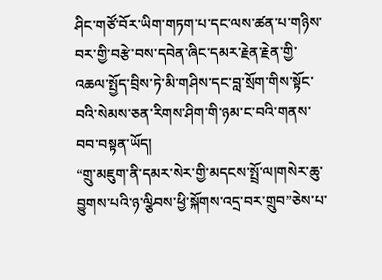ཤིང་གཙོ་བོར་ཡིག་གཏག་པ་དང་ལས་ཚན་པ་གཉིས་བར་གྱི་བརྩེ་བས་དབེན་ཞིང་དམར་རྗེན་རྗེན་གྱི་འཆལ་སྤྱོད་བྲིས་ཏེ་མི་གཤིས་དང་བླ་སྲོག་གིས་སྟོང་བའི་སེམས་ཅན་རིགས་ཤིག་གི་ཉམ་ང་བའི་གནས་བབ་བསྟན་ཡོད།
“གྲུ་མཇུག་ནི་དམར་སེར་གྱི་མདངས་སྤྲོ་ལ།གསེར་ཆུ་བྱུགས་པའི་ཉ་ལྩིབས་ཕྱི་སྐོགས་འདྲ་བར་གྲུབ”ཅེས་པ་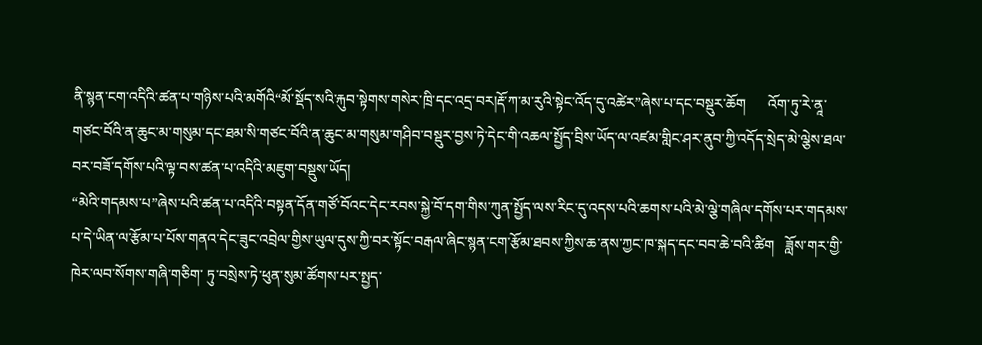ནི་སྙན་ངག་འདིའི་ཚན་པ་གཉིས་པའི་མགོའི“མོ་སྡོད་སའི་རྐུབ་སྟེགས་གསེར་ཁྲི་དང་འདྲ་བར།རྡོ་ཀ་མ་རུའི་སྟེང་འོད་དུ་འཚེར”ཞེས་པ་དང་བསྡུར་ཆོག      འོག་ཏུ་རེ་ནཱ་ གཙང་བོའི་ན་ཆུང་མ་གསུམ་དང་ཐམ་སི་གཙང་བོའི་ན་ཆུང་མ་གསུམ་གཤིབ་བསྡུར་བྱས་ཏེ་དེང་གི་འཆལ་སྤྱོད་བྲིས་ཡོད་ལ་འཛམ་གླིང་ཤར་ནུབ་ཀྱི་འདོད་སྲེད་མེ་ལྕེས་ཐལ་བར་བཟོ་དགོས་པའི་ལྟ་བས་ཚན་པ་འདིའི་མཇུག་བསྡུས་ཡོད།
“མེའི་གདམས་པ”ཞེས་པའི་ཚན་པ་འདིའི་བསྟན་དོན་གཙོ་བོའང་དེང་རབས་སྐྱེ་བོ་དག་གིས་ཀུན་སྤྱོད་ལས་རིང་དུ་འདས་པའི་ཆགས་པའི་མེ་ལྕེ་གཞིལ་དགོས་པར་གདམས་པ་དེ་ཡིན་ལ་རྩོམ་པ་པོས་གནའ་དེང་ཟུང་འབྲེལ་གྱིས་ཡུལ་དུས་ཀྱི་བར་སྟོང་བརྒལ་ཞིང་སྙན་ངག་རྩོམ་ཐབས་ཀྱིས་ཆ་ནས་ཀྱང་ཁ་སྐད་དང་བབ་ཆེ་བའི་ཚིག   ཟློས་གར་གྱི་ཁེར་ལབ་སོགས་གཞི་གཅིག་ ཏུ་བསྲེས་ཏེ་ཕུན་སུམ་ཚོགས་པར་སྤྱད་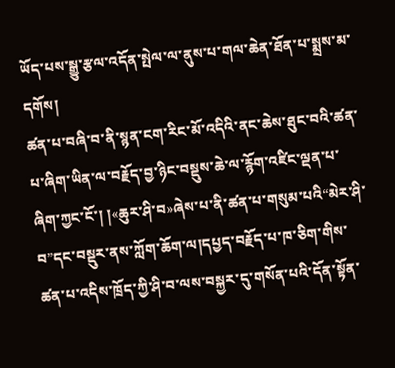ཡོད་པས་སྒྱུ་རྩལ་འདོན་སྤེལ་ལ་ནུས་པ་གལ་ཆེན་ཐོན་པ་སྨྲས་མ་དགོས།
ཚན་པ་བཞི་བ་ནི་སྙན་ངག་རིང་མོ་འདིའི་ནང་ཆེས་ཐུང་བའི་ཚན་པ་ཞིག་ཡིན་ལ་བརྗོད་བྱ་ཉིང་བསྡུས་ཆེ་ལ་རྙོག་འཛིང་ལྡན་པ་ཞིག་ཀྱང་ངོ་། །«ཆུར་ཤི་བ»ཞེས་པ་ནི་ཚན་པ་གསུམ་པའི“མེར་ཤི་བ”དང་བསྡུར་ནས་ཀློག་ཆོག་ལ།དཔྱད་བརྗོད་པ་ཁ་ཅིག་གིས་ཚན་པ་འདིས་ཁྲོད་ཀྱི་ཤི་བ་ལས་བསྐྱར་དུ་གསོན་པའི་དོན་སྟོན་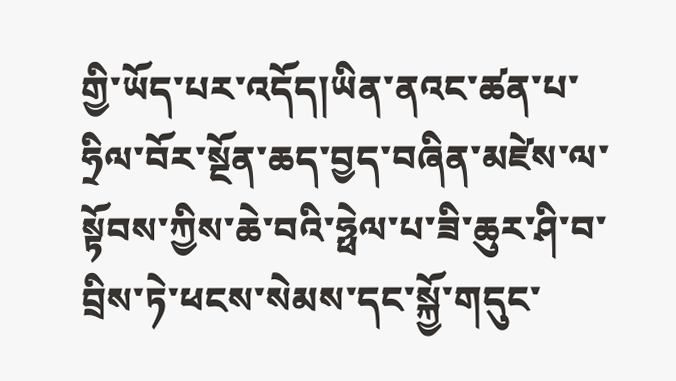གྱི་ཡོད་པར་འདོད།ཡིན་ནའང་ཚན་པ་ཧྲིལ་བོར་སྔོན་ཆད་བྱད་བཞིན་མཛེས་ལ་སྟོབས་ཀྱིས་ཆེ་བའི་ཧྥེལ་པ་ཟི་ཆུར་ཤི་བ་བྲིས་ཏེ་ཕངས་སེམས་དང་སྐྱོ་གདུང་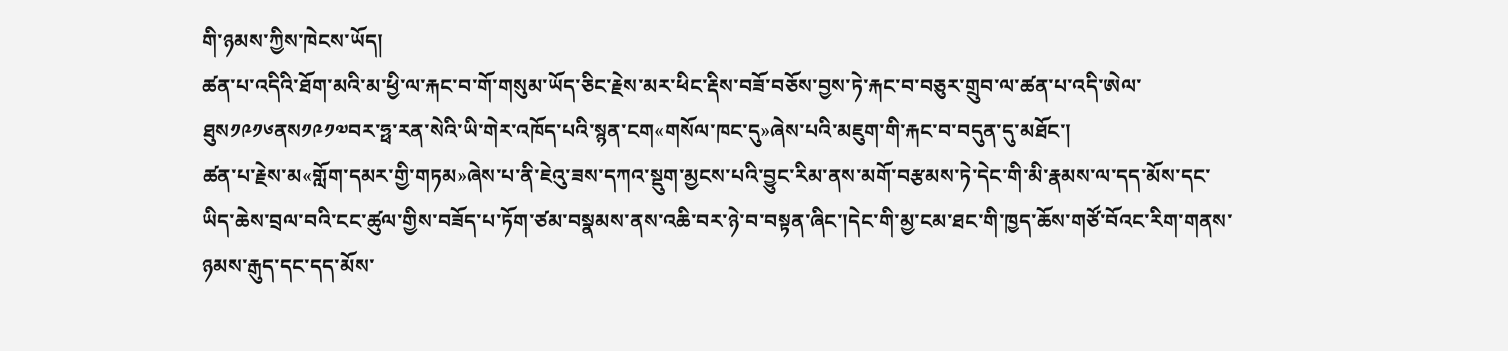གི་ཉམས་ཀྱིས་ཁེངས་ཡོད།
ཚན་པ་འདིའི་ཐོག་མའི་མ་ཕྱི་ལ་རྐང་བ་གོ་གསུམ་ཡོད་ཅིང་རྗེས་མར་ཕིང་རྡིས་བཟོ་བཅོས་བྱས་ཏེ་རྐང་བ་བཅུར་གྲུབ་ལ་ཚན་པ་འདི་ཨེལ་ཐུས༡༩༡༦ནས༡༩༡༧བར་ཧྥ་རན་སེའི་ཡི་གེར་འཁོད་པའི་སྙན་ངག«གསོལ་ཁང་དུ»ཞེས་པའི་མཇུག་གི་རྐང་བ་བདུན་དུ་མཐོང་།
ཚན་པ་རྗེས་མ«གློག་དམར་གྱི་གཏམ»ཞེས་པ་ནི་ཇེའུ་ཟས་དཀའ་སྡུག་མྱངས་པའི་བྱུང་རིམ་ནས་མགོ་བརྩམས་ཏེ་དེང་གི་མི་རྣམས་ལ་དད་མོས་དང་ཡིད་ཆེས་བྲལ་བའི་ངང་ཚུལ་གྱིས་བཟོད་པ་ཏོག་ཙམ་བསྣམས་ནས་འཆི་བར་ཉེ་བ་བསྟན་ཞིང་།དེང་གི་མྱ་ངམ་ཐང་གི་ཁྱད་ཆོས་གཙོ་བོའང་རིག་གནས་ཉམས་རྒུད་དང་དད་མོས་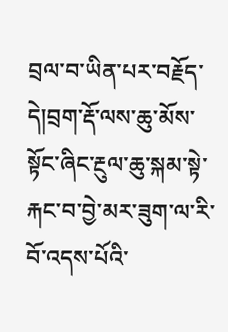བྲལ་བ་ཡིན་པར་བརྗོད་དེ།བྲག་རྡོ་ལས་ཆུ་མོས་སྟོང་ཞིང་རྔུལ་ཆུ་སྐམ་སྟེ་རྐང་བ་བྱེ་མར་ཟུག་ལ་རི་བོ་འདས་པོའི་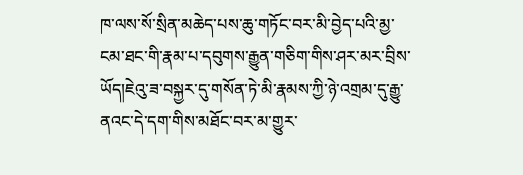ཁ་ལས་སོ་སྲིན་མཆེད་པས་ཆུ་གཏོང་བར་མི་བྱེད་པའི་མྱ་ངམ་ཐང་གི་རྣམ་པ་དབུགས་རྒྱུན་གཅིག་གིས་ཤར་མར་བྲིས་ཡོད།ཇེའུ་ཟ་བསྐྱར་དུ་གསོན་ཏེ་མི་རྣམས་ཀྱི་ཉེ་འགྲམ་དུ་རྒྱུ་ནའང་དེ་དག་གིས་མཐོང་བར་མ་གྱུར་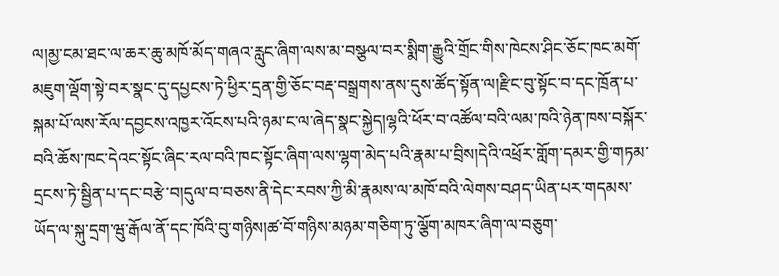ལ།མྱ་ངམ་ཐང་ལ་ཆར་ཆུ་མཁོ་མོད་གཞའ་རླུང་ཞིག་ལས་མ་བསྩལ་བར་སྨིག་རྒྱུའི་གྲོང་གིས་ཁེངས་ཤིང་ཅོང་ཁང་མགོ་མཇུག་ལྡོག་སྟེ་བར་སྣང་དུ་དཔྱངས་ཏེ་ཕྱིར་དྲན་གྱི་ཅོང་བརྡ་བསྒྲགས་ནས་དུས་ཚོད་སྟོན་ལ།རྫིང་བུ་སྟོང་བ་དང་ཁྲོན་པ་སྐམ་པོ་ལས་རོལ་དབྱངས་འཁྱར་འོངས་པའི་ཉམ་ང་ལ་ཞེད་སྣང་སྐྱེད།ལྷའི་ཕོར་བ་འཚོལ་བའི་ལམ་ཁའི་ཉེན་ཁས་བསྐོར་བའི་ཆོས་ཁང་དེའང་སྟོང་ཞིང་རལ་བའི་ཁང་སྟོང་ཞིག་ལས་ལྷག་མེད་པའི་རྣམ་པ་བྲིས།དེའི་འཕྲོར་གློག་དམར་གྱི་གཏམ་དྲངས་ཏེ་སྦྱིན་པ་དང་བརྩེ་བ།དུལ་བ་བཅས་ནི་དེང་རབས་ཀྱི་མི་རྣམས་ལ་མཁོ་བའི་ལེགས་བཤད་ཡིན་པར་གདམས་ཡོད་ལ་སྐུ་དྲག་ཝུ་རྒོལ་ནོ་དང་ཁོའི་བུ་གཉིས།ཚ་བོ་གཉིས་མཉམ་གཅིག་ཏུ་ལྕོག་མཁར་ཞིག་ལ་བཅུག་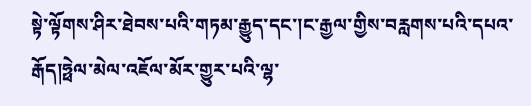སྟེ་ལྟོགས་ཤིར་ཐེབས་པའི་གཏམ་རྒྱུད་དང་།ང་རྒྱལ་གྱིས་བརླགས་པའི་དཔའ་རྒོད།ཧྥེལ་མེལ་འཇོལ་མོར་གྱུར་པའི་ལྷ་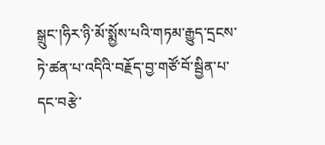སྒྲུང་།ཧིར་ཉི་མོ་སྨྱོས་པའི་གཏམ་རྒྱུད་དྲངས་ཏེ་ཚན་པ་འདིའི་བརྗོད་བྱ་གཙོ་བོ་སྦྱིན་པ་དང་བརྩེ་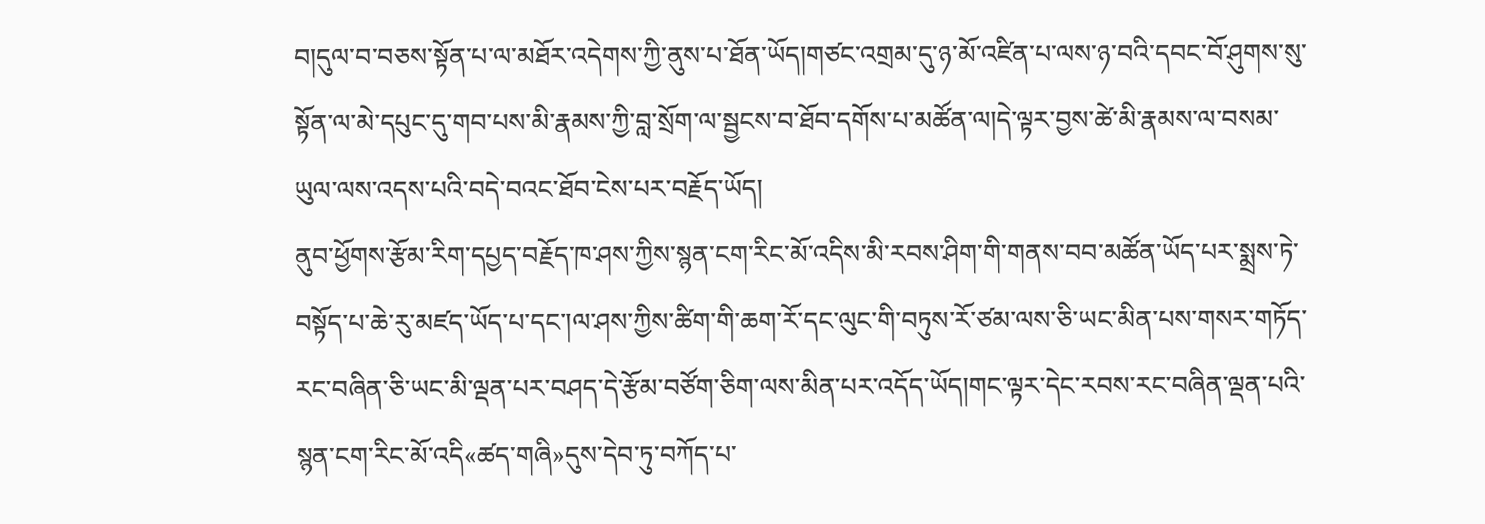བ།དུལ་བ་བཅས་སྟོན་པ་ལ་མཐོར་འདེགས་ཀྱི་ནུས་པ་ཐོན་ཡོད།གཙང་འགྲམ་དུ་ཉ་མོ་འཛིན་པ་ལས་ཉ་བའི་དབང་བོ་ཤུགས་སུ་སྟོན་ལ་མེ་དཔུང་དུ་གབ་པས་མི་རྣམས་ཀྱི་བླ་སྲོག་ལ་སྦྱངས་བ་ཐོབ་དགོས་པ་མཚོན་ལ།དེ་ལྟར་བྱས་ཚེ་མི་རྣམས་ལ་བསམ་ཡུལ་ལས་འདས་པའི་བདེ་བའང་ཐོབ་ངེས་པར་བརྗོད་ཡོད།
ནུབ་ཕྱོགས་རྩོམ་རིག་དཔྱད་བརྗོད་ཁ་ཤས་ཀྱིས་སྙན་ངག་རིང་མོ་འདིས་མི་རབས་ཤིག་གི་གནས་བབ་མཚོན་ཡོད་པར་སྨྲས་ཏེ་བསྟོད་པ་ཆེ་རུ་མཛད་ཡོད་པ་དང་།ལ་ཤས་ཀྱིས་ཚིག་གི་ཆག་རོ་དང་ལུང་གི་བཏུས་རོ་ཙམ་ལས་ཅི་ཡང་མིན་པས་གསར་གཏོད་རང་བཞིན་ཅི་ཡང་མི་ལྡན་པར་བཤད་དེ་རྩོམ་བཙོག་ཅིག་ལས་མིན་པར་འདོད་ཡོད།གང་ལྟར་དེང་རབས་རང་བཞིན་ལྡན་པའི་སྙན་ངག་རིང་མོ་འདི«ཚད་གཞི»དུས་དེབ་ཏུ་བཀོད་པ་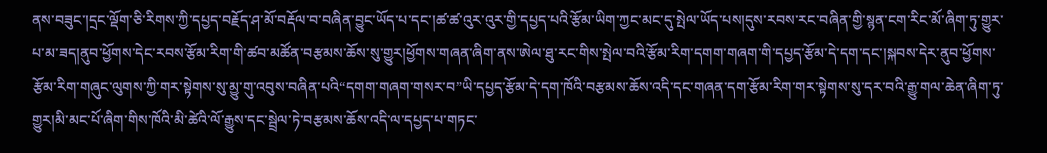ནས་བཟུང་།དྲང་ལྡོག་ཅི་རིགས་ཀྱི་དཔྱད་བརྗོད་ཤ་མོ་བརྡོལ་བ་བཞིན་བྱུང་ཡོད་པ་དང་།ཚ་ཚ་འུར་འུར་གྱི་དཔྱད་པའི་རྩོམ་ཡིག་ཀྱང་མང་དུ་སྤེལ་ཡོད་པས།དུས་རབས་རང་བཞིན་གྱི་སྙན་ངག་རིང་མོ་ཞིག་ཏུ་གྱུར་པ་མ་ཟད།ནུབ་ཕྱོགས་དེང་རབས་རྩོམ་རིག་གི་ཚབ་མཚོན་བརྩམས་ཆོས་སུ་གྱུར།ཕྱོགས་གཞན་ཞིག་ནས་ཨེལ་ཐུ་རང་གིས་སྤེལ་བའི་རྩོམ་རིག་དགག་གཞག་གི་དཔྱད་རྩོམ་དེ་དག་དང་།སྐབས་དེར་ནུབ་ཕྱོགས་རྩོམ་རིག་གཞུང་ལུགས་ཀྱི་གར་སྟེགས་སུ་མྱུ་གུ་འབུས་བཞིན་པའི“དགག་གཞག་གསར་བ”ཡི་དཔྱད་རྩོམ་དེ་དག་ཁོའི་བརྩམས་ཆོས་འདི་དང་གཞན་དག་རྩོམ་རིག་གར་སྟེགས་སུ་དར་བའི་རྒྱུ་གལ་ཆེན་ཞིག་ཏུ་གྱུར།མི་མང་པོ་ཞིག་གིས་ཁོའི་མི་ཚེའི་ལོ་རྒྱུས་དང་སྦྲེལ་ཏེ་བརྩམས་ཆོས་འདི་ལ་དཔྱད་པ་གཏང་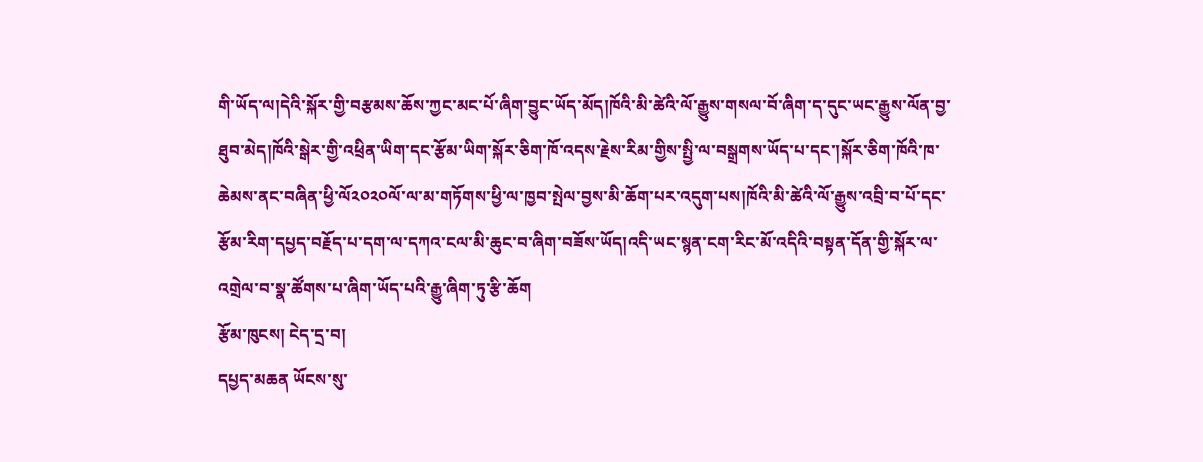གི་ཡོད་ལ།དེའི་སྐོར་གྱི་བརྩམས་ཆོས་ཀྱང་མང་པོ་ཞིག་བྱུང་ཡོད་མོད།ཁོའི་མི་ཚེའི་ལོ་རྒྱུས་གསལ་བོ་ཞིག་ད་དུང་ཡང་རྒྱུས་ལོན་བྱ་ཐུབ་མེད།ཁོའི་སྒེར་གྱི་འཕྲིན་ཡིག་དང་རྩོམ་ཡིག་སྐོར་ཅིག་ཁོ་འདས་རྗེས་རིམ་གྱིས་སྤྱི་ལ་བསྒྲགས་ཡོད་པ་དང་།སྐོར་ཅིག་ཁོའི་ཁ་ཆེམས་ནང་བཞིན་ཕྱི་ལོ༢༠༢༠ལོ་ལ་མ་གཏོགས་ཕྱི་ལ་ཁྱབ་སྤེལ་བྱས་མི་ཆོག་པར་འདུག་པས།ཁོའི་མི་ཚེའི་ལོ་རྒྱུས་འབྲི་བ་པོ་དང་རྩོམ་རིག་དཔྱད་བརྗོད་པ་དག་ལ་དཀའ་ངལ་མི་ཆུང་བ་ཞིག་བཟོས་ཡོད།འདི་ཡང་སྙན་ངག་རིང་མོ་འདིའི་བསྟན་དོན་གྱི་སྐོར་ལ་འགྲེལ་བ་སྣ་ཚོགས་པ་ཞིག་ཡོད་པའི་རྒྱུ་ཞིག་ཏུ་རྩི་ཆོག
རྩོམ་ཁུངས། ངེད་དྲ་བ།
དཔྱད་མཆན ཡོངས་སུ་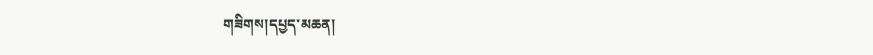གཟིགས།དཔྱད་མཆན།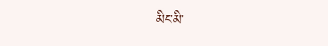མིང་མི་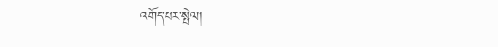འགོད་པར་སྤེལ།